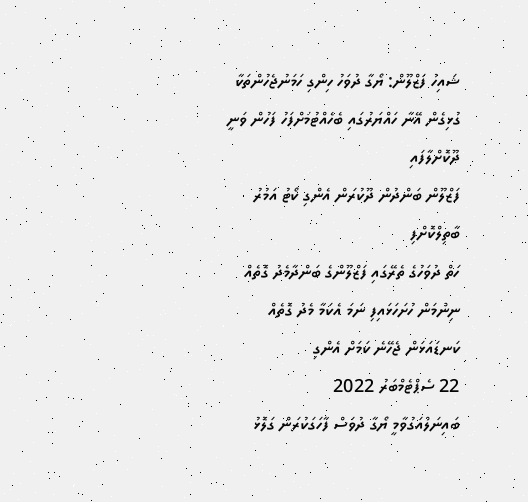ޝައިހު ފަޒްލޫން: ޔޯގާ ދުވަހު ހިންގި ހަމަނުޖެހުންތަކާ ގުޅިގެން އޭނާ ހައްޔަރުގައި ބެހެއްޓުމަށްފަހު ފަހުން ވަނީ ދޫކޮށްލާފައި
ފަޒްލޫން ބަންދުން ދޫކުރަން އެންގި ކޯޓު އަމުރު ބާތިލްކޮށްފި
ހަތް ދުވަހުގެ ތެރޭގައި ފަޒްލޫންގެ ބަންދާމެދު ގޮތެއް ނިންމަން ހުށަހަޅައިފި ނަމަ އެކަމާ މެދު ގޮތެއް ކަނޑައަޅަން ޖެހޭނެ ކަމަށް އެންގި
22 ސެޕްޓެމްބަރު 2022
ބައިނަލްއަގުވާމީ ޔޯގާ ދުވަސް ފާހަގަކުރަން ގަލޮޅު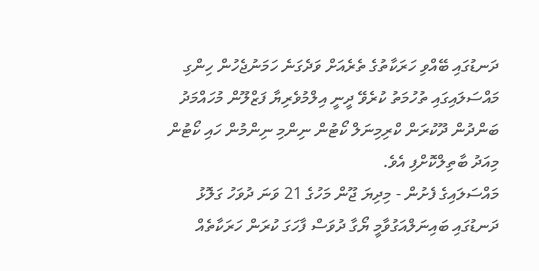ދަނޑުގައި ބޭއްވި ހަރަކާތުގެ ތެރެއަށް ވަދެގަނެ ހަމަނުޖެހުން ހިންގި މައްސަލައިގައި ތުހުމަތު ކުރެވޭ ދީނީ އިލްމުވެރިޔާ ފަޒްލޫން މުހައްމަދު ބަންދުން ދޫކުރަން ކްރިމިނަލް ކޯޓުން ނިންމި ނިންމުން ހައި ކޯޓުން މިއަދު ބާތިލްކޮށްފި އެވެ.
މައްސަލައިގެ ފެށުން - މިދިޔަ ޖޫން މަހުގެ 21 ވަނަ ދުވަހު ގަލޮޅު ދަނޑުގައި ބައިނަލްއަގުވާމީ ޔޯގާ ދުވަސް ފާހަގަ ކުރަން ހަރަކާތެއް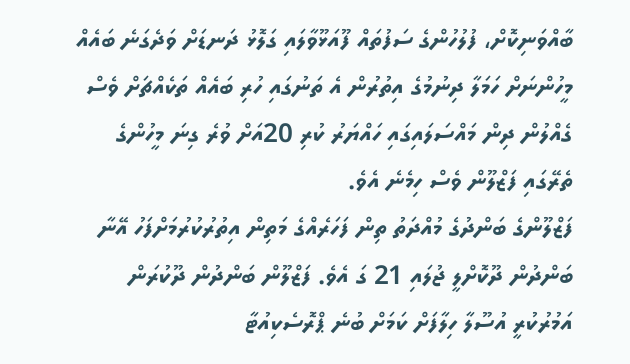ބާއްވަނިކޮށް، ފުލުހުންގެ ސަފުތައް ފޫއަޅޫވާލައި ގަލޮޅު ދަނޑަށް ވަދެގަނެ ބައެއް މީހުންނަށް ހަމަލާ ދިނުމުގެ އިތުރުން އެ ތަނުގައި ހުރި ބައެއް ތަކެއްޗަށް ވެސް ގެއްލުން ދިން މައްސަލައިގައި ހައްޔަރު ކުރި 20އަށް ވުރެ ގިނަ މީހުންގެ ތެރޭގައި ފަޒްލޫން ވެސް ހިމެނެ އެވެ.
ފަޒްލޫންގެ ބަންދުގެ މުއްދަތު ތިން ފަހަރެއްގެ މަތިން އިތުރުކުރުމަށްފަހު އޭނާ ބަންދުން ދޫކޮށްލީ ޖުލައި 21 ގަ އެވެ. ފަޒްލޫން ބަންދުން ދޫކުރަން އަމުރުކުރީ އުސޫލާ ހިލާފަށް ކަމަށް ބުނެ ޕްރޮސެކިއުޓާ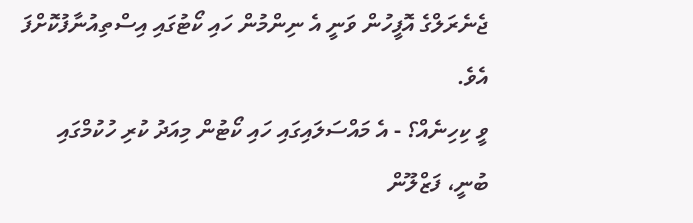ޖެނެރަލްގެ އޮފީހުން ވަނީ އެ ނިންމުން ހައި ކޯޓުގައި އިސްތިއުނާފުކޮށްފަ އެވެ.
ވީ ކިހިނެއް؟ - އެ މައްސަލައިގައި ހައި ކޯޓުން މިއަދު ކުރި ހުކުމްގައި ބުނީ، ފަޒްލޫން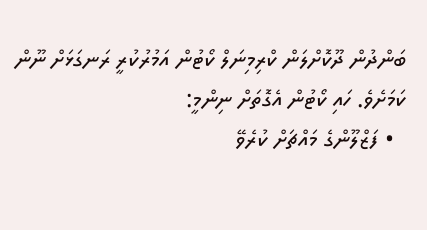ބަންދުން ދޫކޮށްލަން ކްރިމިނަލް ކޯޓުން އަމުރުކުރީ ރަނގަޅަށް ނޫން ކަމަށެވެ. ހައި ކޯޓުން އެގޮތަށް ނިންމީ:
  • ފަޒްލޫންގެ މައްޗަށް ކުރެވޭ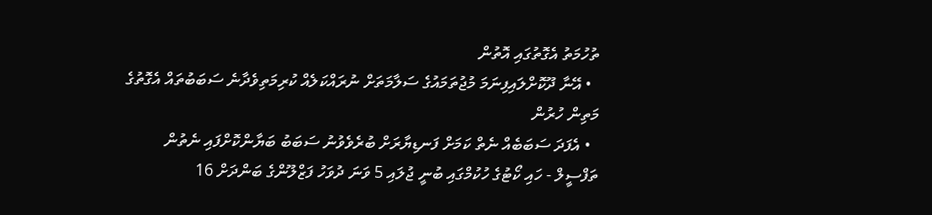ތުހުމަތު އެގޮތުގައި އޮތުން
  • އޭނާ ދޫކޮށްލައިފިނަމަ މުޖުތަމައުގެ ސަލާމަތަށް ނުރައްކަލެއް ކުރިމަތިވެދާނެ ސަބަބުތައް އެގޮތުގެ މަތިން ހުރުން
  • އެފަދަ ސަބަބެއް ނެތް ކަމަށް ފަނޑިޔާރަށް ބުރެވެވުނު ސަބަބު ބަޔާންކޮށްފައި ނެތުން
ތަފްސީލް - ހައި ކޯޓުގެ ހުކުމްގައި ބުނީ ޖުލައި 5 ވަނަ ދުވަހު ފަޒްލޫންގެ ބަންދަށް 16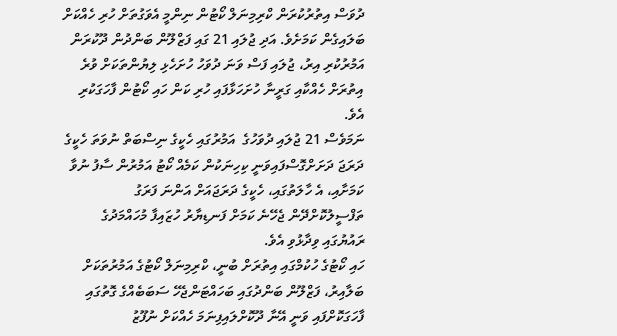ދުވަސް އިތުރުކުރަން ކްރިމިނަލް ކޯޓުން ނިންމީ އެވަގުތަށް ހުރި ހެއްކަށް ބަލައިގެން ކަމަށެވެ. އަދި ޖުލައި 21 ގައި ފަޒްލޫން ބަންދުން ދޫކުރަން އަމުރުކުރި އިރު، ޖުލައި ފަސް ވަނަ ދުވަހު ހުށަހެޅި ލިޔުންތަކަށް ވުރެ އިތުރަށް ހެއްކާއި ގަރީނާ ހުށަހަޅާފައި ހުރި ކަން ހައި ކޯޓުން ފާހަގަކުރި އެވެ.
ނަމަވެސް 21 ޖުލައި ދުވަހުގެ  އަމުރުގައި ހެކީގެ ނިސްބަތް ނުވަތަ ހެކީގެ ދަރަޖަ ދަށަށްގޮސްފައިވަނީ ކިހިނަކުން ކަމެއް ކޯޓު އަމުރުން ސާފު ނުވާ ކަމަށާއި، އެ ހާލަތުގައި، ހެކީގެ ދަރަޖައަށް އަންނަ ފަރަގު ތަފްސީލުކޮށްދޭން ޖެހޭނެ ކަމަށް ފަނޑިޔާރު ހުޒައިފާ މުހައްމަދުގެ ރައުޔުގައި ވިދާޅުވި އެވެ.
ހައި ކޯޓުގެ ހުކުމްގައި އިތުރަށް ބުނީ، ކްރިމިނަލް ކޯޓުގެ އަމުރުތަކަށް ބަލާއިރު، ފަޒްލޫން ބަންދުގައި ބަހައްޓަންޖެހޭ ސަބަބެއްގެ ގޮތުގައި ފާހަގަކޮށްފައި ވަނީ އޭނާ ދޫކޮށްލައިފިނަމަ ހެއްކަށް ނުފޫޒު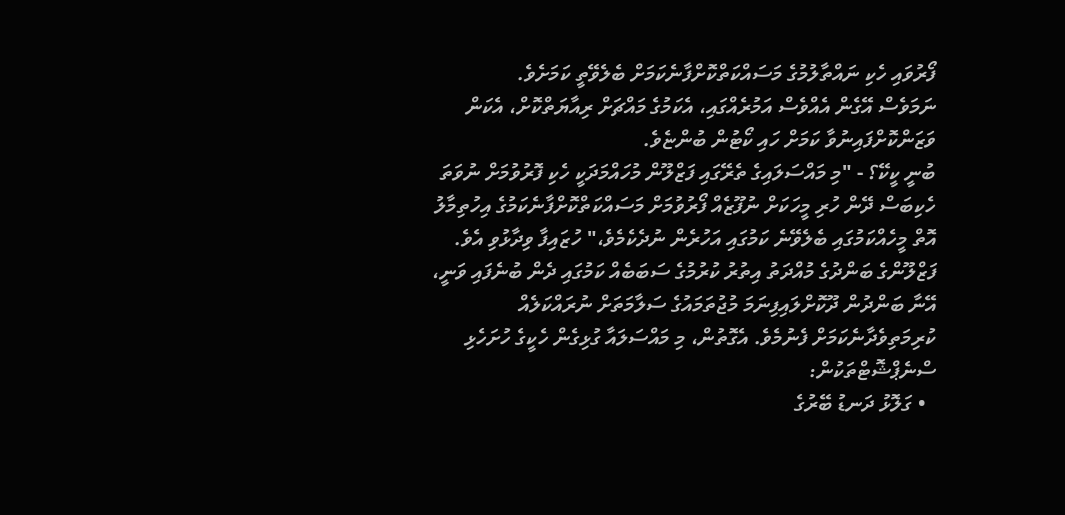ފޯރުވައި ހެކި ނައްތާލުމުގެ މަސައްކަތްކޮށްފާނެކަމަށް ބެލެވޭތީ ކަމަށެވެ.
ނަމަވެސް އޭގެން އެއްވެސް އަމުރެއްގައި، އެކަމުގެ މައްޗަށް ރިއާޔަތްކޮށް، އެކަން ވަޒަންކޮށްފައިނުވާ ކަމަށް ހައި ކޯޓުން ބުންޏެވެ.
ބުނީ ކީކޭ؟ - "މި މައްސަލައިގެ ތެރޭގައި ފަޒްލޫން މުހައްމަދަކީ ހެކި ފޮރުވުމަށް ނުވަތަ ހެކިބަސް ދޭން ހުރި މީހަކަށް ނުފޫޒެއް ފޯރުވުމަށް މަސައްކަތްކޮށްފާނެކަމުގެ އިހުތިމާލު އޮތް މީހެއްކަމުގައި ބެލެވޭނެ ކަމުގައި އަހުރެން ނުދެކެމެވެ،" ހުޒައިފާ ވިދާޅުވި އެވެ.
ފަޒްލޫންގެ ބަންދުގެ މުއްދަތު އިތުރު ކުރުމުގެ ސަބަބެއް ކަމުގައި ދެން ބުނެފައި ވަނީ، އޭނާ ބަންދުން ދޫކޮށްލައިފިނަމަ މުޖުތަމައުގެ ސަލާމަތަށް ނުރައްކަލެއް ކުރިމަތިވެދާނެކަމަށް ފެނުމެވެ. އެގޮތުން، މި މައްސަލައާ ގުޅިގެން ހެކީގެ ހުށަހެޅި ސްނެޕްޝޮޓްތަކުން:
  • ގަލޮޅު ދަނޑު ބޭރުގެ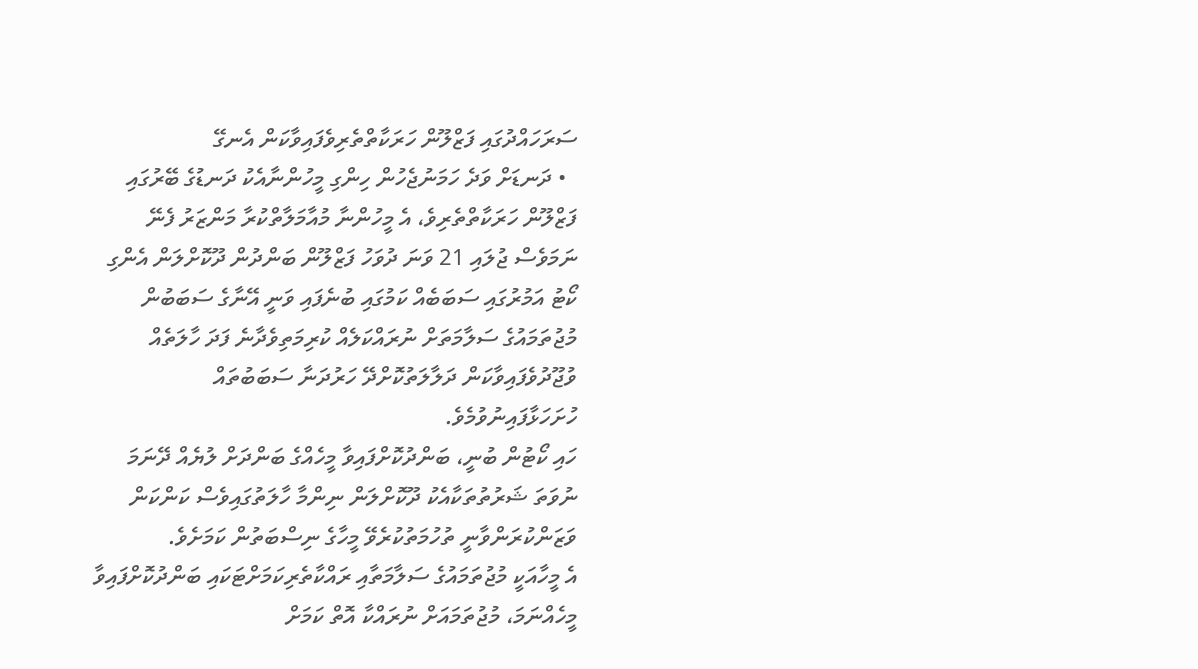ސަރަހައްދުގައި ފަޒްލޫން ހަރަކާތްތެރިވެފައިވާކަން އެނގޭ
  • ދަނޑަށް ވަދެ ހަމަނުޖެހުން ހިންގި މީހުންނާއެކު ދަނޑުގެ ބޭރުގައި ފަޒްލޫން ހަރަކާތްތެރިވެ، އެ މީހުންނާ މުއާމަލާތްކުރާ މަންޒަރު ފެނޭ
ނަމަވެސް ޖުލައި 21 ވަނަ ދުވަހު ފަޒްލޫން ބަންދުން ދޫކޮށްލަން އެންގި ކޯޓު އަމުރުގައި ސަބަބެއް ކަމުގައި ބުނެފައި ވަނީ އޭނާގެ ސަބަބުން މުޖުތަމައުގެ ސަލާމަތަށް ނުރައްކަލެއް ކުރިމަތިވެދާނެ ފަދަ ހާލަތެއް ވުޖޫދުވެފައިވާކަން ދަލާލަތުކޮށްދޭ ހަރުދަނާ ސަބަބުތައް ހުށަހަޅާފައިނުވުމެވެ.
ހައި ކޯޓުން ބުނީ، ބަންދުކޮށްފައިވާ މީހެއްގެ ބަންދަށް ލުޔެއް ދޭނަމަ ނުވަތަ ޝަރުތުތަކާއެކު ދޫކޮށްލަން ނިންމާ ހާލަތުގައިވެސް ކަންކަން ވަޒަންކުރަންވާނީ ތުހުމަތުކުރެވޭ މީހާގެ ނިސްބަތުން ކަމަށެވެ.
އެ މީހާއަކީ މުޖުތަމައުގެ ސަލާމަތާއި ރައްކާތެރިކަމަށްޓަކައި ބަންދުކޮށްފައިވާ މީހެއްނަމަ، މުޖުތަމައަށް ނުރައްކާ އޮތް ކަމަށް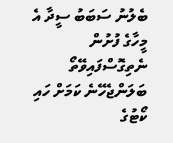ބެލުނު ސަބަބު ސީދާ އެ މީހާގެ ފުށުން ނެތިގޮސްފައިވޭތޯ ބަލަންޖެހޭނެ ކަމަށް ހައި ކޯޓުގެ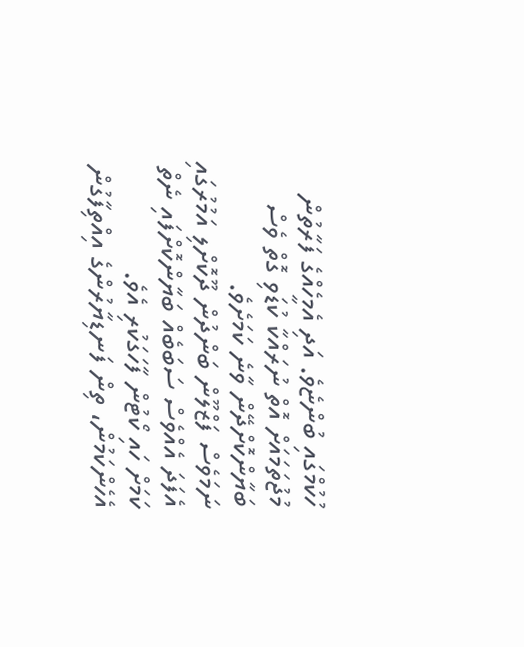ހުކުމްގައި ބުންޏެވެ. އަދި އެމީހެއްގެ ފަރާތުން މުޖުތަމައަށް އޮތް ނުރައްކާ ކުޑަވި ގޮތް ވެސް ބަޔާންކޮށްދޭން ވާނެ ކަމަށެވެ.
ނަމަވެސް ފަޒްލޫން ބަންދުން ދޫކޮށްލި އަމުރުގައި އެފަދަ އެއްވެސް ސަބަބެއް ބަޔާންކޮށްފައި ނެތް ކަމަށް ހައި ކޯޓުން ފާހަގަކުރި އެވެ.
އެހެންކަމުން، ތިން ފަނޑިޔާރުންގެ އިއްތިފާގުން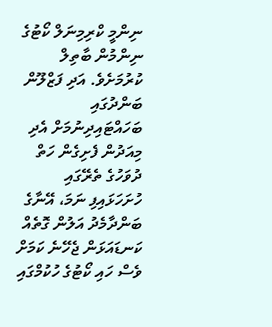ނިންމީ ކްރިމިނަލް ކޯޓުގެ ނިންމުން ބާތިލް ކުރުމަށެވެ. އަދި ފަޒްލޫން ބަންދުގައި ބަހައްޓައިދިނުމަށް އެދި މިއަދުން ފެށިގެން ހަތް ދުވަހުގެ ތެރޭގައި ހުށަހަޅައިފި ނަމަ، އޭނާގެ ބަންދާމެދު އަލުން ގޮތެއް ކަނޑައަޅަން ޖެހޭނެ ކަމަށް ވެސް ހައި ކޯޓުގެ ހުކުމްގައި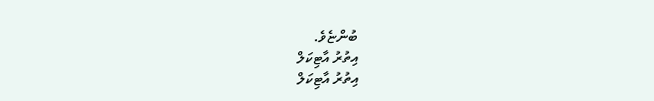ބުންޏެވެ.
އިތުރު އާޓިކަލް
އިތުރު އާޓިކަލް